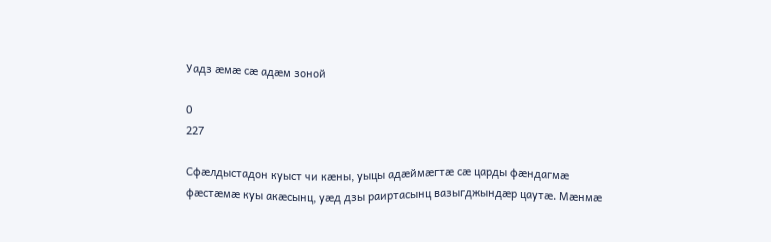Уадз æмæ сæ адæм зоной

0
227

Сфæлдыстадон куыст чи кæны, уыцы адæймæгтæ сæ царды фæндагмæ фæстæмæ куы акæсынц, уæд дзы раиртасынц вазыгджындæр цаутæ. Мæнмæ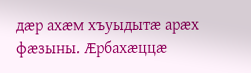дæр ахæм хъуыдытæ арæх фæзыны. Æрбахæццæ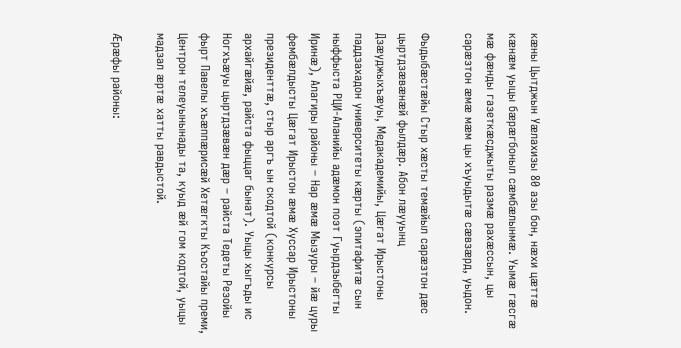кæны Цытджын Уæлахизы 80 азы бон, нæхи цæттæ кæнæм уыцы бæрæгбоныл сæмбæлынмæ. Уымæ гæсгæ мæ фæнды газеткæсджыты размæ рахæссын, цы сарæзтон æмæ мæм цы хъуыдытæ сæвзæрд, уыдон.

Фыдыбæстæйы Стыр хæсты темæйыл сарæзтон дæс цыртдзæвæнæй фылдæр. Абон лæууынц Дзæуджыхъæуы, Медакадемийы, Цæгат Ирыстоны паддзахадон университеты кæрты (эпитафитæ сын ныффыста РЦИ-Аланийы адæмон поэт Гуырдзыбегты Иринæ), Алагиры районы – Нар æмæ Мызуры – йæ цуры фембæлдысты Цæгат Ирыстон æмæ Хуссар Ирыстоны президенттæ, стыр аргъ ын скодтой (конкурсы архайгæйæ, райста фыццаг бынат). Уыцы хыгъды ис Ногхъæуы цыртдзæвæн дæр – райста Тедеты Резойы фырт Павелы хъæппæрисæй Хетæгкты Къостайы преми, Центрон телеуынынады та, куыд æй гом кодтой, уыцы мадзал æртæ хатты равдыстой.

Æрæфы районы: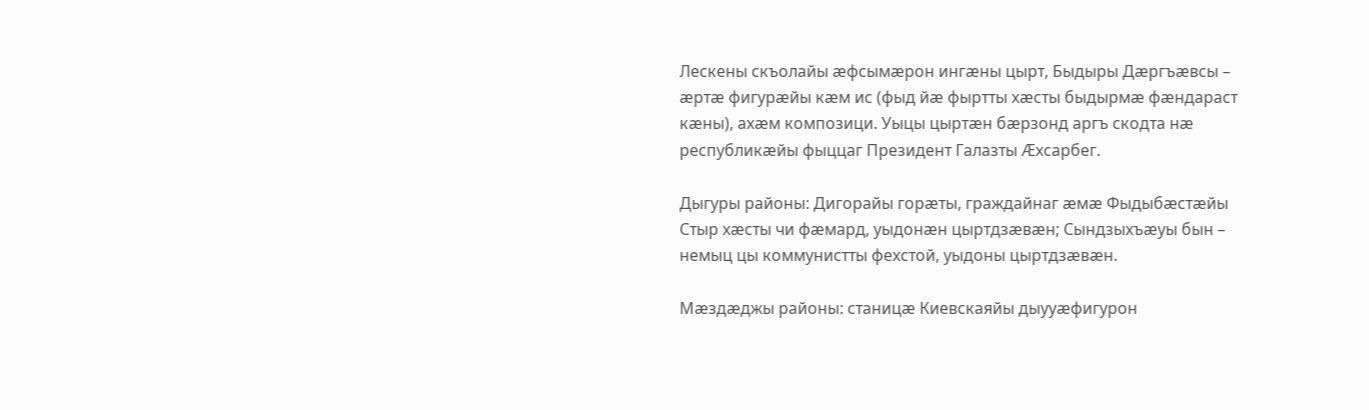Лескены скъолайы æфсымæрон ингæны цырт, Быдыры Дæргъæвсы – æртæ фигурæйы кæм ис (фыд йæ фыртты хæсты быдырмæ фæндараст кæны), ахæм композици. Уыцы цыртæн бæрзонд аргъ скодта нæ республикæйы фыццаг Президент Галазты Æхсарбег.

Дыгуры районы: Дигорайы горæты, граждайнаг æмæ Фыдыбæстæйы Стыр хæсты чи фæмард, уыдонæн цыртдзæвæн; Сындзыхъæуы бын – немыц цы коммунистты фехстой, уыдоны цыртдзæвæн.

Мæздæджы районы: станицæ Киевскаяйы дыууæфигурон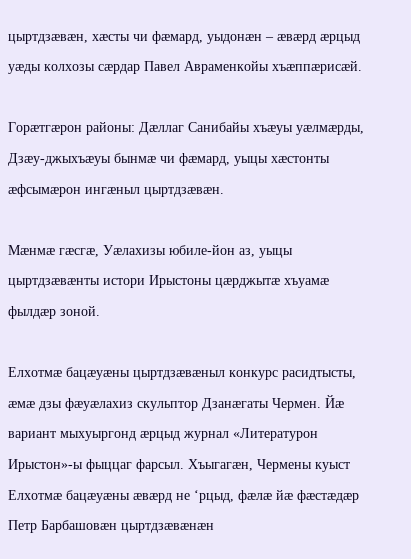цыртдзæвæн, хæсты чи фæмард, уыдонæн – æвæрд æрцыд уæды колхозы сæрдар Павел Авраменкойы хъæппæрисæй.

Горæтгæрон районы: Дæллаг Санибайы хъæуы уæлмæрды, Дзæу-джыхъæуы бынмæ чи фæмард, уыцы хæстонты æфсымæрон ингæныл цыртдзæвæн.

Мæнмæ гæсгæ, Уæлахизы юбиле-йон аз, уыцы цыртдзæвæнты истори Ирыстоны цæрджытæ хъуамæ фылдæр зоной.

Елхотмæ бацæуæны цыртдзæвæныл конкурс расидтысты, æмæ дзы фæуæлахиз скульптор Дзанæгаты Чермен. Йæ вариант мыхуыргонд æрцыд журнал «Литературон Ирыстон»-ы фыццаг фарсыл. Хъыгагæн, Чермены куыст Елхотмæ бацæуæны æвæрд не ‘рцыд, фæлæ йæ фæстæдæр Петр Барбашовæн цыртдзæвæнæн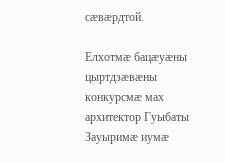сæвæрдтой.

Елхотмæ бацæуæны цыртдзæвæны конкурсмæ мах архитектор Гуыбаты Зауыримæ иумæ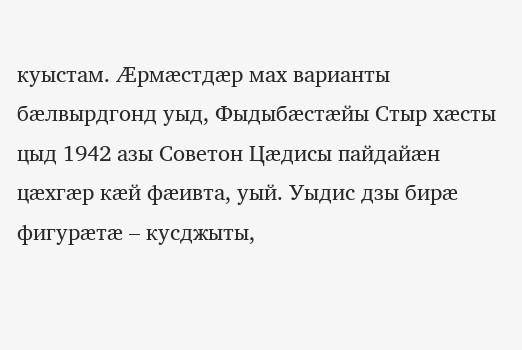куыстам. Æрмæстдæр мах варианты бæлвырдгонд уыд, Фыдыбæстæйы Стыр хæсты цыд 1942 азы Советон Цæдисы пайдайæн цæхгæр кæй фæивта, уый. Уыдис дзы бирæ фигурæтæ – кусджыты,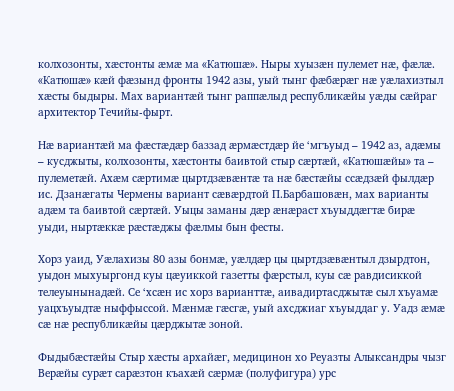колхозонты, хæстонты æмæ ма «Катюшæ». Ныры хуызæн пулемет нæ, фæлæ. «Катюшæ» кæй фæзынд фронты 1942 азы, уый тынг фæбæрæг нæ уæлахизтыл хæсты быдыры. Мах вариантæй тынг раппæлыд республикæйы уæды сæйраг архитектор Течийы-фырт.

Нæ вариантæй ма фæстæдæр баззад æрмæстдæр йе ‘мгъуыд – 1942 аз, адæмы – кусджыты, колхозонты, хæстонты баивтой стыр сæртæй, «Катюшæйы» та – пулеметæй. Ахæм сæртимæ цыртдзæвæнтæ та нæ бæстæйы ссæдзæй фылдæр ис. Дзанæгаты Чермены вариант сæвæрдтой П.Барбашовæн, мах варианты адæм та баивтой сæртæй. Уыцы заманы дæр æнæраст хъуыддæгтæ бирæ уыди, ныртæккæ рæстæджы фæлмы бын фесты.

Хорз уаид, Уæлахизы 80 азы бонмæ, уæлдæр цы цыртдзæвæнтыл дзырдтон, уыдон мыхуыргонд куы цæуиккой газетты фæрстыл, куы сæ равдисиккой телеуынынадæй. Се ‘хсæн ис хорз варианттæ, аивадиртасджытæ сыл хъуамæ уацхъуыдтæ ныффыссой. Мæнмæ гæсгæ, уый ахсджиаг хъуыддаг у. Уадз æмæ сæ нæ республикæйы цæрджытæ зоной.

Фыдыбæстæйы Стыр хæсты архайæг, медицинон хо Реуазты Алыксандры чызг Верæйы сурæт сарæзтон къахæй сæрмæ (полуфигура) урс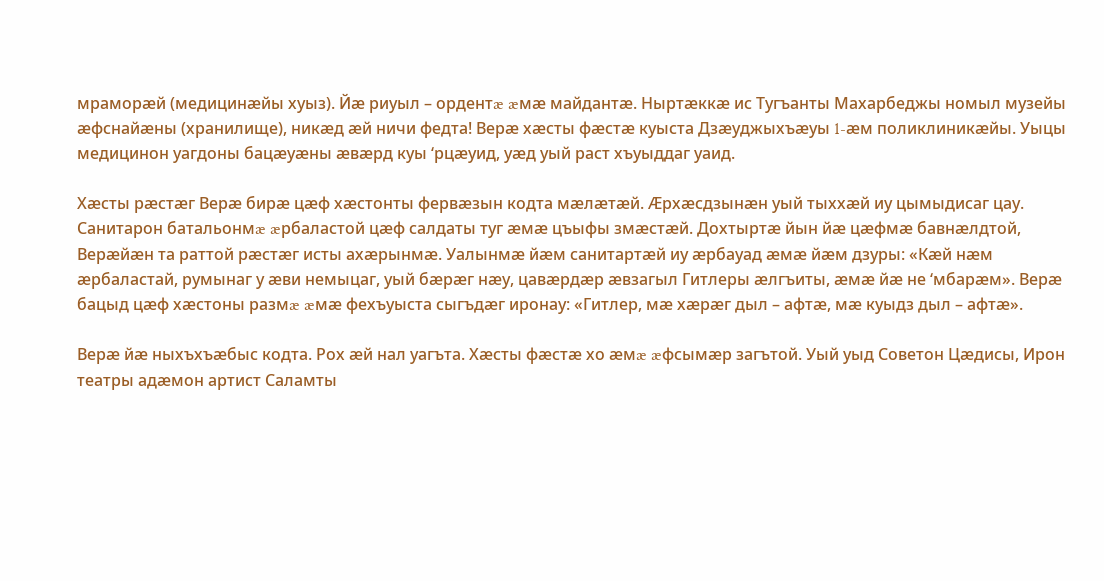мраморæй (медицинæйы хуыз). Йæ риуыл – ордентæ æмæ майдантæ. Ныртæккæ ис Тугъанты Махарбеджы номыл музейы æфснайæны (хранилище), никæд æй ничи федта! Верæ хæсты фæстæ куыста Дзæуджыхъæуы 1-æм поликлиникæйы. Уыцы медицинон уагдоны бацæуæны æвæрд куы ‘рцæуид, уæд уый раст хъуыддаг уаид.

Хæсты рæстæг Верæ бирæ цæф хæстонты фервæзын кодта мæлæтæй. Æрхæсдзынæн уый тыххæй иу цымыдисаг цау. Санитарон батальонмæ æрбаластой цæф салдаты туг æмæ цъыфы змæстæй. Дохтыртæ йын йæ цæфмæ бавнæлдтой, Верæйæн та раттой рæстæг исты ахæрынмæ. Уалынмæ йæм санитартæй иу æрбауад æмæ йæм дзуры: «Кæй нæм æрбаластай, румынаг у æви немыцаг, уый бæрæг нæу, цавæрдæр æвзагыл Гитлеры æлгъиты, æмæ йæ не ‘мбарæм». Верæ бацыд цæф хæстоны размæ æмæ фехъуыста сыгъдæг иронау: «Гитлер, мæ хæрæг дыл – афтæ, мæ куыдз дыл – афтæ».

Верæ йæ ныхъхъæбыс кодта. Рох æй нал уагъта. Хæсты фæстæ хо æмæ æфсымæр загътой. Уый уыд Советон Цæдисы, Ирон театры адæмон артист Саламты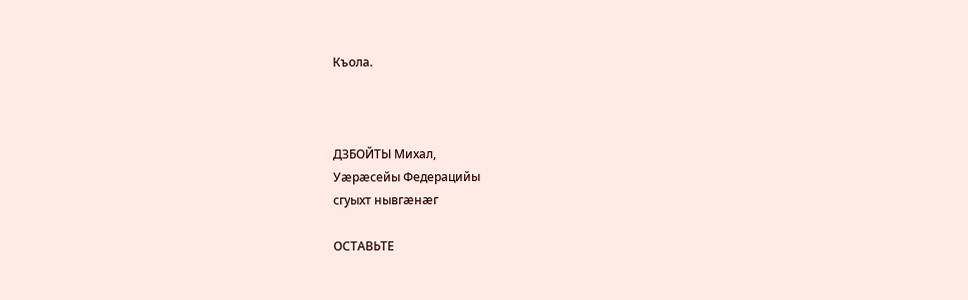Къола.



ДЗБОЙТЫ Михал,
Уæрæсейы Федерацийы
сгуыхт нывгæнæг

ОСТАВЬТЕ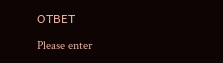ОТВЕТ

Please enter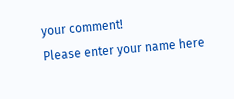your comment!
Please enter your name here